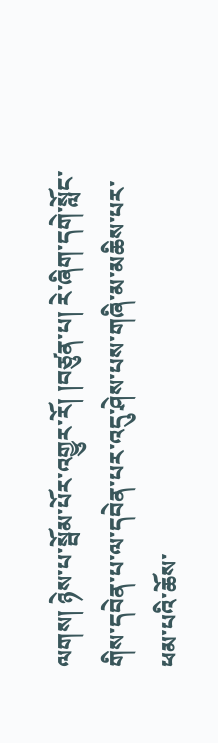ལགས། ཉེས་པ་སྦོམ་པོར་འགྱུར་རོ། །བཙུན་པ། རེ་ཞིག་དགེ་སློང་གིས་དབེན་པ་ལ་དབེན་པར་འདུ་ཤེས་པས་གཞི་མ་མཆིས་པར་ཕམ་པའི་ཆོས་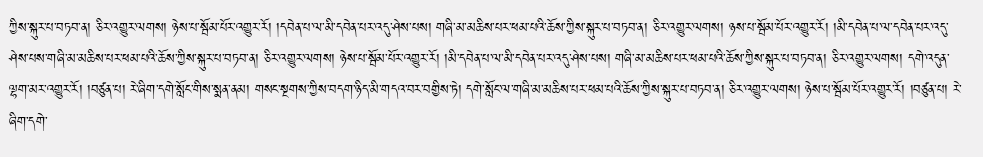ཀྱིས་སྐུར་པ་བཏབ་ན། ཅིར་འགྱུར་ལགས། ཉེས་པ་སྦོམ་པོར་འགྱུར་རོ། །དབེན་པ་ལ་མི་དབེན་པར་འདུ་ཤེས་པས། གཞི་མ་མཆིས་པར་ཕམ་པའི་ཆོས་ཀྱིས་སྐུར་པ་བཏབ་ན། ཅིར་འགྱུར་ལགས། ཉས་པ་སྦོམ་པོར་འགྱུར་རོ། །མི་དབེན་པ་ལ་དབེན་པར་འདུ་ཤེས་པས་གཞི་མ་མཆིས་པར་ཕམ་པའི་ཆོས་ཀྱིས་སྐུར་པ་བཏབ་ན། ཅིར་འགྱུར་ལགས། ཉེས་པ་སྦོམ་པོར་འགྱུར་རོ། །མི་དབེན་པ་ལ་མི་དབེན་པར་འདུ་ཤེས་པས། གཞི་མ་མཆིས་པར་ཕམ་པའི་ཆོས་ཀྱིས་སྐུར་པ་བཏབ་ན། ཅིར་འགྱུར་ལགས། དགེ་འདུན་ལྷག་མར་འགྱུར་རོ། །བཙུན་པ། རེ་ཞིག་དགེ་སློང་གིས་སྨན་ནམ། གསང་སྔགས་ཀྱིས་བདག་ཉིད་མི་གདའ་བར་བགྱིས་ཏེ། དགེ་སློང་ལ་གཞི་མ་མཆིས་པར་ཕམ་པའི་ཆོས་ཀྱིས་སྐུར་པ་བཏབ་ན། ཅིར་འགྱུར་ལགས། ཉེས་པ་སྦོམ་པོར་འགྱུར་རོ། །བཙུན་པ། རེ་ཞིག་དགེ་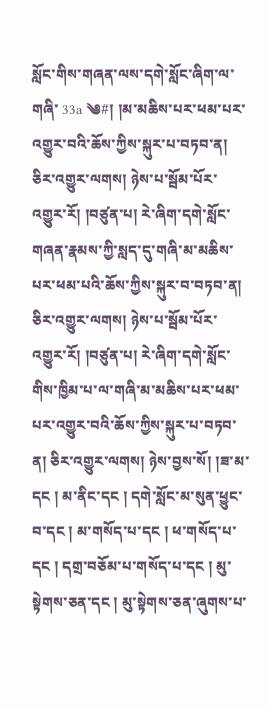སློང་གིས་གཞན་ལས་དགེ་སློང་ཞིག་ལ་གཞི་ 33a ༄#། །མ་མཆིས་པར་ཕམ་པར་འགྱུར་བའི་ཆོས་ཀྱིས་སྐུར་པ་བཏབ་ན། ཅིར་འགྱུར་ལགས། ཉེས་པ་སྦོམ་པོར་འགྱུར་རོ། །བཙུན་པ། རེ་ཞིག་དགེ་སློང་གཞན་རྣམས་ཀྱི་སླད་དུ་གཞི་མ་མཆིས་པར་ཕམ་པའི་ཆོས་ཀྱིས་སྐུར་བ་བཏབ་ན། ཅིར་འགྱུར་ལགས། ཉེས་པ་སྦོམ་པོར་འགྱུར་རོ། །བཙུན་པ། རེ་ཞིག་དགེ་སློང་གིས་ཁྱིམ་པ་ལ་གཞི་མ་མཆིས་པར་ཕམ་པར་འགྱུར་བའི་ཆོས་ཀྱིས་སྐུར་པ་བཏབ་ན། ཅིར་འགྱུར་ལགས། ཉེས་བྱས་སོ། །ཟ་མ་དང ། མ་ནིང་དང ། དགེ་སློང་མ་སུན་ཕྱུང་བ་དང ། མ་གསོད་པ་དང ། ཕ་གསོད་པ་དང ། དགྲ་བཅོམ་པ་གསོད་པ་དང ། མུ་སྟེགས་ཅན་དང ། མུ་སྟེགས་ཅན་ཞུགས་པ་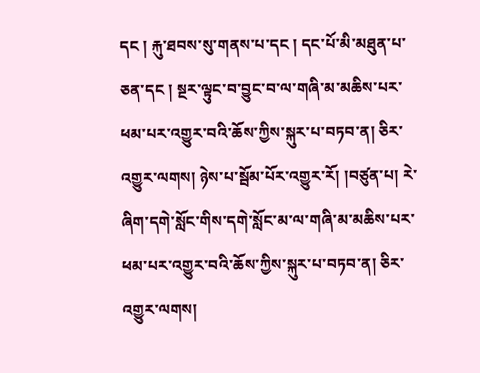དང ། རྐུ་ཐབས་སུ་གནས་པ་དང ། དང་པོ་མི་མཐུན་པ་ཅན་དང ། སྔར་ལྟུང་བ་བྱུང་བ་ལ་གཞི་མ་མཆིས་པར་ཕམ་པར་འགྱུར་བའི་ཆོས་ཀྱིས་སྐུར་པ་བཏབ་ན། ཅིར་འགྱུར་ལགས། ཉེས་པ་སྦོམ་པོར་འགྱུར་རོ། །བཙུན་པ། རེ་ཞིག་དགེ་སློང་གིས་དགེ་སློང་མ་ལ་གཞི་མ་མཆིས་པར་ཕམ་པར་འགྱུར་བའི་ཆོས་ཀྱིས་སྐུར་པ་བཏབ་ན། ཅིར་འགྱུར་ལགས།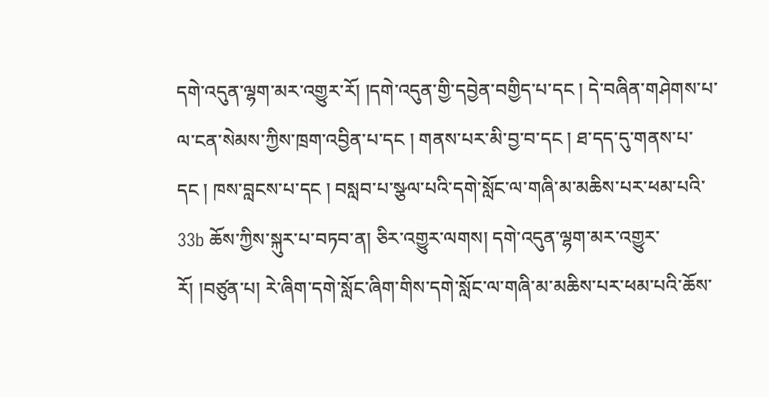དགེ་འདུན་ལྷག་མར་འགྱུར་རོ། །དགེ་འདུན་གྱི་དབྱེན་བགྱིད་པ་དང ། དེ་བཞིན་གཤེགས་པ་ལ་ངན་སེམས་ཀྱིས་ཁྲག་འབྱིན་པ་དང ། གནས་པར་མི་བྱ་བ་དང ། ཐ་དད་དུ་གནས་པ་དང ། ཁས་བླངས་པ་དང ། བསླབ་པ་སྩལ་པའི་དགེ་སློང་ལ་གཞི་མ་མཆིས་པར་ཕམ་པའི་ 33b ཆོས་ཀྱིས་སྐུར་པ་བཏབ་ན། ཅིར་འགྱུར་ལགས། དགེ་འདུན་ལྷག་མར་འགྱུར་རོ། །བཙུན་པ། རེ་ཞིག་དགེ་སློང་ཞིག་གིས་དགེ་སློང་ལ་གཞི་མ་མཆིས་པར་ཕམ་པའི་ཆོས་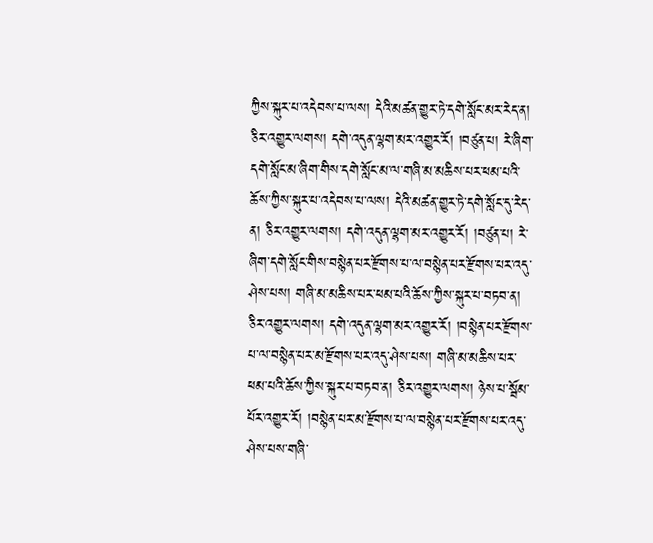ཀྱིས་སྐུར་པ་འདེབས་པ་ལས། དེའི་མཚན་གྱུར་ཏེ་དགེ་སློང་མར་རེད་ན། ཅིར་འགྱུར་ལགས། དགེ་འདུན་ལྷག་མར་འགྱུར་རོ། །བཙུན་པ། རེ་ཞིག་དགེ་སློང་མ་ཞིག་གིས་དགེ་སློང་མ་ལ་གཞི་མ་མཆིས་པར་ཕམ་པའི་ཆོས་ཀྱིས་སྐུར་པ་འདེབས་པ་ལས། དེའི་མཚན་གྱུར་ཏེ་དགེ་སློང་དུ་རེད་ན། ཅིར་འགྱུར་ལགས། དགེ་འདུན་ལྷག་མར་འགྱུར་རོ། །བཙུན་པ། རེ་ཞིག་དགེ་སློང་གིས་བསྙེན་པར་རྫོགས་པ་ལ་བསྙེན་པར་རྫོགས་པར་འདུ་ཤེས་པས། གཞི་མ་མཆིས་པར་ཕམ་པའི་ཆོས་ཀྱིས་སྐུར་པ་བཏབ་ན། ཅིར་འགྱུར་ལགས། དགེ་འདུན་ལྷག་མར་འགྱུར་རོ། །བསྙེན་པར་རྫོགས་པ་ལ་བསྙེན་པར་མ་རྫོགས་པར་འདུ་ཤེས་པས། གཞི་མ་མཆིས་པར་ཕམ་པའི་ཆོས་ཀྱིས་སྐུར་པ་བཏབ་ན། ཅིར་འགྱུར་ལགས། ཉེས་པ་སྦོམ་པོར་འགྱུར་རོ། །བསྙེན་པར་མ་རྫོགས་པ་ལ་བསྙེན་པར་རྫོགས་པར་འདུ་ཤེས་པས་གཞི་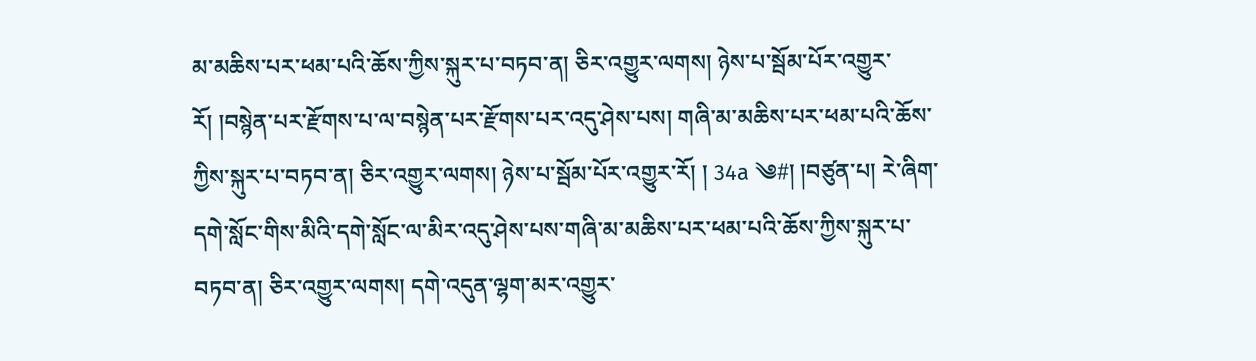མ་མཆིས་པར་ཕམ་པའི་ཆོས་ཀྱིས་སྐུར་པ་བཏབ་ན། ཅིར་འགྱུར་ལགས། ཉེས་པ་སྦོམ་པོར་འགྱུར་རོ། །བསྙེན་པར་རྫོགས་པ་ལ་བསྙེན་པར་རྫོགས་པར་འདུ་ཤེས་པས། གཞི་མ་མཆིས་པར་ཕམ་པའི་ཆོས་ཀྱིས་སྐུར་པ་བཏབ་ན། ཅིར་འགྱུར་ལགས། ཉེས་པ་སྦོམ་པོར་འགྱུར་རོ། ། 34a ༄#། །བཙུན་པ། རེ་ཞིག་དགེ་སློང་གིས་མིའི་དགེ་སློང་ལ་མིར་འདུ་ཤེས་པས་གཞི་མ་མཆིས་པར་ཕམ་པའི་ཆོས་ཀྱིས་སྐུར་པ་བཏབ་ན། ཅིར་འགྱུར་ལགས། དགེ་འདུན་ལྷག་མར་འགྱུར་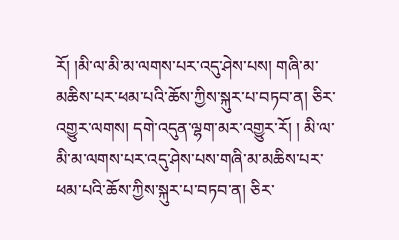རོ། །མི་ལ་མི་མ་ལགས་པར་འདུ་ཤེས་པས། གཞི་མ་མཆིས་པར་ཕམ་པའི་ཆོས་ཀྱིས་སྐུར་པ་བཏབ་ན། ཅིར་འགྱུར་ལགས། དགེ་འདུན་ལྷག་མར་འགྱུར་རོ། ། མི་ལ་མི་མ་ལགས་པར་འདུ་ཤེས་པས་གཞི་མ་མཆིས་པར་ཕམ་པའི་ཆོས་ཀྱིས་སྐུར་པ་བཏབ་ན། ཅིར་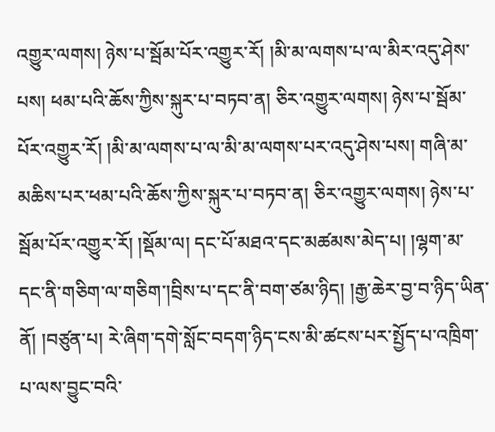འགྱུར་ལགས། ཉེས་པ་སྦོམ་པོར་འགྱུར་རོ། །མི་མ་ལགས་པ་ལ་མིར་འདུ་ཤེས་པས། ཕམ་པའི་ཆོས་ཀྱིས་སྐུར་པ་བཏབ་ན། ཅིར་འགྱུར་ལགས། ཉེས་པ་སྦོམ་པོར་འགྱུར་རོ། །མི་མ་ལགས་པ་ལ་མི་མ་ལགས་པར་འདུ་ཤེས་པས། གཞི་མ་མཆིས་པར་ཕམ་པའི་ཆོས་ཀྱིས་སྐུར་པ་བཏབ་ན། ཅིར་འགྱུར་ལགས། ཉེས་པ་སྦོམ་པོར་འགྱུར་རོ། །སྡོམ་ལ། དང་པོ་མཐའ་དང་མཚམས་མེད་པ། །ལྷག་མ་དང་ནི་གཅིག་ལ་གཅིག་།བྲིས་པ་དང་ནི་བག་ཙམ་ཉིད། །རྒྱ་ཆེར་བྱ་བ་ཉིད་ཡིན་ནོ། །བཙུན་པ། རེ་ཞིག་དགེ་སློང་བདག་ཉིད་ངས་མི་ཚངས་པར་སྤྱོད་པ་འཁྲིག་པ་ལས་བྱུང་བའི་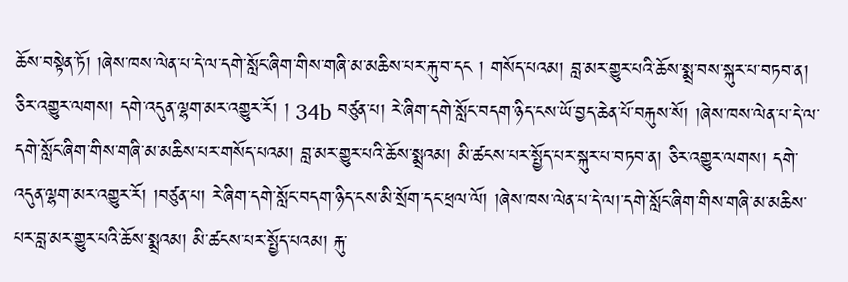ཆོས་བསྟེན་ཏོ། །ཞེས་ཁས་ལེན་པ་དེ་ལ་དགེ་སློང་ཞིག་གིས་གཞི་མ་མཆིས་པར་རྐུ་བ་དང ། གསོད་པའམ། བླ་མར་གྱུར་པའི་ཆོས་སྨྲ་བས་སྐུར་པ་བཏབ་ན། ཅིར་འགྱུར་ལགས། དགེ་འདུན་ལྷག་མར་འགྱུར་རོ། ། 34b བཙུན་པ། རེ་ཞིག་དགེ་སློང་བདག་ཉིད་ངས་ཡོ་བྱད་ཆེན་པོ་བརྐུས་སོ། །ཞེས་ཁས་ལེན་པ་དེ་ལ་དགེ་སློང་ཞིག་གིས་གཞི་མ་མཆིས་པར་གསོད་པའམ། བླ་མར་གྱུར་པའི་ཆོས་སྨྲའམ། མི་ཚངས་པར་སྤྱོད་པར་སྐུར་པ་བཏབ་ན། ཅིར་འགྱུར་ལགས། དགེ་འདུན་ལྷག་མར་འགྱུར་རོ། །བཙུན་པ། རེ་ཞིག་དགེ་སློང་བདག་ཉིད་ངས་མི་སྲོག་དང་ཕྲལ་ལོ། །ཞེས་ཁས་ལེན་པ་དེ་ལ།་དགེ་སློང་ཞིག་གིས་གཞི་མ་མཆིས་པར་བླ་མར་གྱུར་པའི་ཆོས་སྨྲའམ། མི་ཚངས་པར་སྤྱོད་པའམ། རྐུ་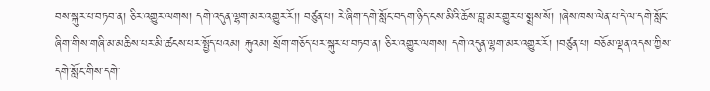བས་སྐུར་པ་བཏབ་ན། ཅིར་འགྱུར་ལགས། དགེ་འདུན་ལྷག་མར་འགྱུར་རོ།། བཙུན་པ། རེ་ཞིག་དགེ་སློང་བདག་ཉིད་ངས་མིའི་ཆོས་བླ་མར་གྱུར་པ་སྨྲས་སོ། །ཞེས་ཁས་ལེན་པ་དེ་ལ་དགེ་སློང་ཞིག་གིས་གཞི་མ་མཆིས་པར་མི་ཚངས་པར་སྤྱོད་པའམ། རྐུའམ། སྲོག་གཅོད་པར་སྐུར་པ་བཏབ་ན། ཅིར་འགྱུར་ལགས། དགེ་འདུན་ལྷག་མར་འགྱུར་རོ། །བཙུན་པ། བཅོམ་ལྡན་འདས་ཀྱིས་དགེ་སློང་གིས་དགེ་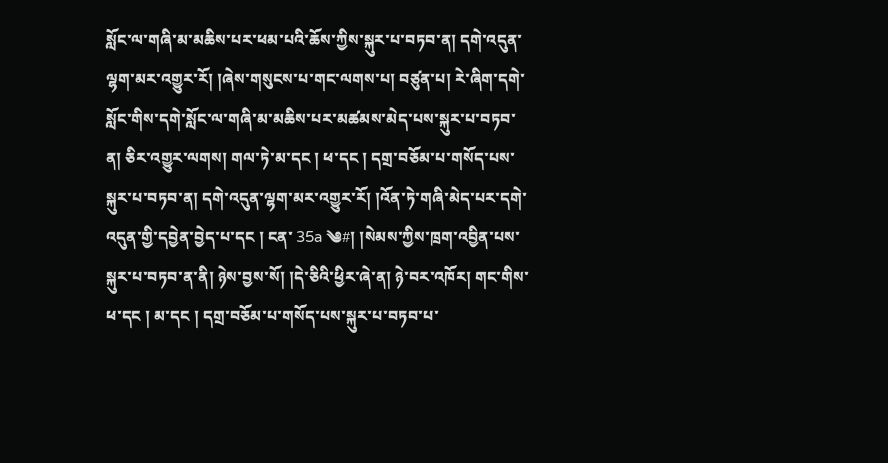སློང་ལ་གཞི་མ་མཆིས་པར་ཕམ་པའི་ཆོས་ཀྱིས་སྐུར་པ་བཏབ་ན། དགེ་འདུན་ལྷག་མར་འགྱུར་རོ། །ཞེས་གསུངས་པ་གང་ལགས་པ། བཙུན་པ། རེ་ཞིག་དགེ་སློང་གིས་དགེ་སློང་ལ་གཞི་མ་མཆིས་པར་མཚམས་མེད་པས་སྐུར་པ་བཏབ་ན། ཅིར་འགྱུར་ལགས། གལ་ཏེ་མ་དང ། ཕ་དང ། དགྲ་བཅོམ་པ་གསོད་པས་སྐུར་པ་བཏབ་ན། དགེ་འདུན་ལྷག་མར་འགྱུར་རོ། །འོན་ཏེ་གཞི་མེད་པར་དགེ་འདུན་གྱི་དབྱེན་བྱེད་པ་དང ། ངན་ 35a ༄#། །སེམས་ཀྱིས་ཁྲག་འབྱིན་པས་སྐུར་པ་བཏབ་ན་ནི། ཉེས་བྱས་སོ། །དེ་ཅིའི་ཕྱིར་ཞེ་ན། ཉེ་བར་འཁོར། གང་གིས་ཕ་དང ། མ་དང ། དགྲ་བཅོམ་པ་གསོད་པས་སྐུར་པ་བཏབ་པ་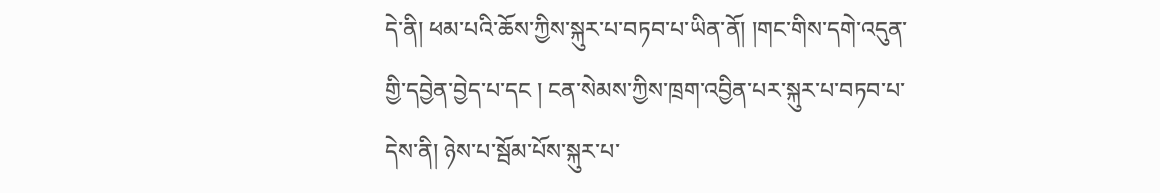དེ་ནི། ཕམ་པའི་ཆོས་ཀྱིས་སྐུར་པ་བཏབ་པ་ཡིན་ནོ། །གང་གིས་དགེ་འདུན་གྱི་དབྱེན་བྱེད་པ་དང ། ངན་སེམས་ཀྱིས་ཁྲག་འབྱིན་པར་སྐུར་པ་བཏབ་པ་དེས་ནི། ཉེས་པ་སྦོམ་པོས་སྐུར་པ་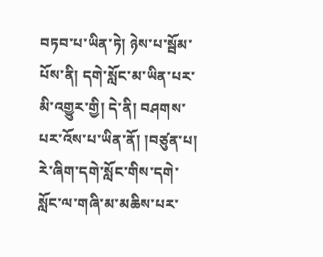བཏབ་པ་ཡིན་ཏེ། ཉེས་པ་སྦོམ་པོས་ནི། དགེ་སློང་མ་ཡིན་པར་མི་འགྱུར་གྱི། དེ་ནི། བཤགས་པར་འོས་པ་ཡིན་ནོ། །བཙུན་པ། རེ་ཞིག་དགེ་སློང་གིས་དགེ་སློང་ལ་གཞི་མ་མཆིས་པར་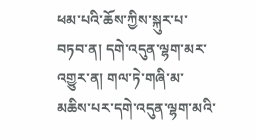ཕམ་པའི་ཆོས་ཀྱིས་སྐུར་པ་བཏབ་ན། དགེ་འདུན་ལྷག་མར་འགྱུར་ན། གལ་ཏེ་གཞི་མ་མཆིས་པར་དགེ་འདུན་ལྷག་མའི་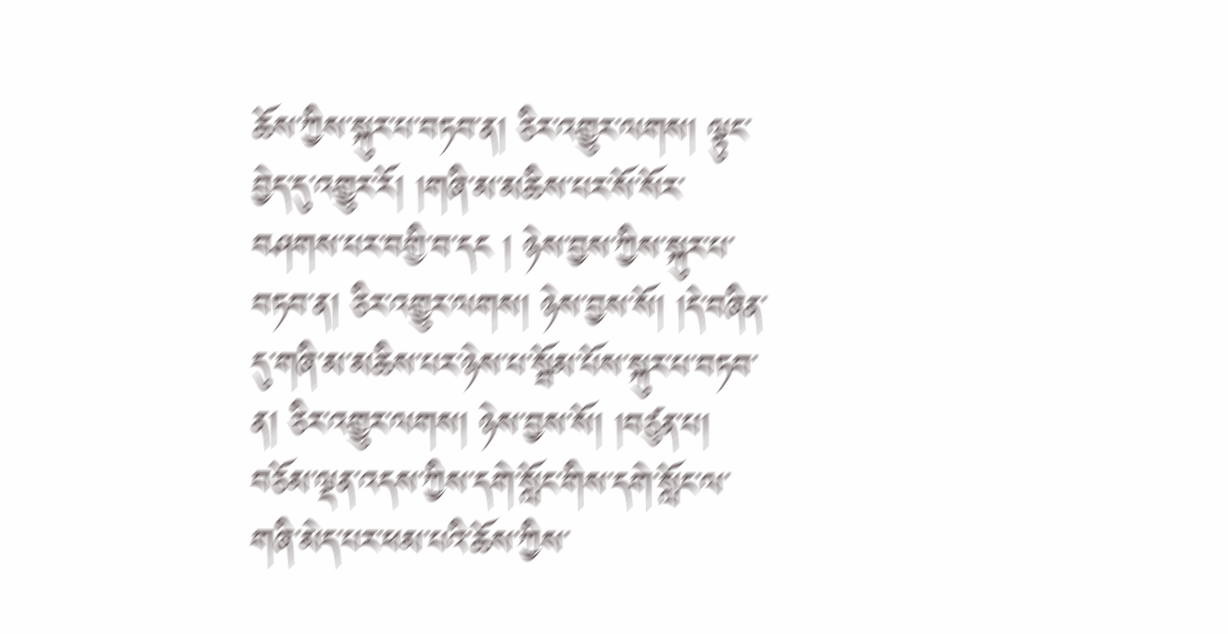ཆོས་ཀྱིས་སྐུར་པ་བཏབ་ན། ཅིར་འགྱུར་ལགས། ལྟུང་བྱེད་དུ་འགྱུར་རོ། །གཞི་མ་མཆིས་པར་སོ་སོར་བཤགས་པར་བགྱི་བ་དང ། ཉེས་བྱས་ཀྱིས་སྐུར་པ་བཏབ་ན། ཅིར་འགྱུར་ལགས། ཉེས་བྱས་སོ། །དེ་བཞིན་དུ་གཞི་མ་མཆིས་པར་ཉེས་པ་སྦོམ་པོས་སྐུར་པ་བཏབ་ན། ཅིར་འགྱུར་ལགས། ཉེས་བྱས་སོ། །བཙུན་པ། བཅོམ་ལྡན་འདས་ཀྱིས་དགེ་སློང་གིས་དགེ་སློང་ལ་གཞི་མེད་པར་ཕམ་པའི་ཆོས་ཀྱིས་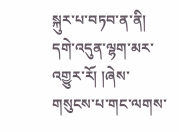སྐུར་པ་བཏབ་ན་ནི། དགེ་འདུན་ལྷག་མར་འགྱུར་རོ། །ཞེས་གསུངས་པ་གང་ལགས་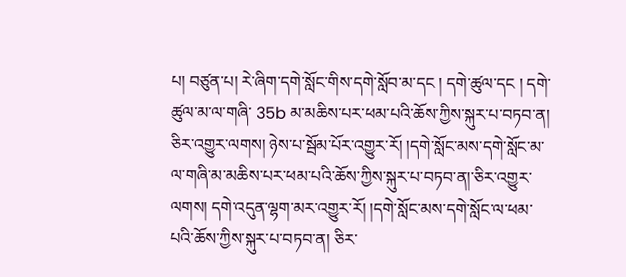པ། བཙུན་པ། རེ་ཞིག་དགེ་སློང་གིས་དགེ་སློབ་མ་དང ། དགེ་ཚུལ་དང ། དགེ་ཚུལ་མ་ལ་གཞི་ 35b མ་མཆིས་པར་ཕམ་པའི་ཆོས་ཀྱིས་སྐུར་པ་བཏབ་ན། ཅིར་འགྱུར་ལགས། ཉེས་པ་སྦོམ་པོར་འགྱུར་རོ། །དགེ་སློང་མས་དགེ་སློང་མ་ལ་གཞི་མ་མཆིས་པར་ཕམ་པའི་ཆོས་ཀྱིས་སྐུར་པ་བཏབ་ན།་ཅིར་འགྱུར་ལགས། དགེ་འདུན་ལྷག་མར་འགྱུར་རོ། །དགེ་སློང་མས་དགེ་སློང་ལ་ཕམ་པའི་ཆོས་ཀྱིས་སྐུར་པ་བཏབ་ན། ཅིར་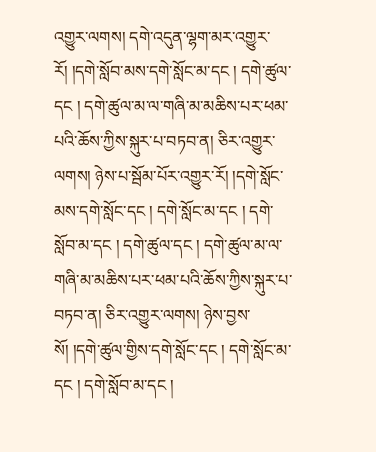འགྱུར་ལགས། དགེ་འདུན་ལྷག་མར་འགྱུར་རོ། །དགེ་སློབ་མས་དགེ་སློང་མ་དང ། དགེ་ཚུལ་དང ། དགེ་ཚུལ་མ་ལ་གཞི་མ་མཆིས་པར་ཕམ་པའི་ཆོས་ཀྱིས་སྐུར་པ་བཏབ་ན། ཅིར་འགྱུར་ལགས། ཉེས་པ་སྦོམ་པོར་འགྱུར་རོ། །དགེ་སློང་མས་དགེ་སློང་དང ། དགེ་སློང་མ་དང ། དགེ་སློབ་མ་དང ། དགེ་ཚུལ་དང ། དགེ་ཚུལ་མ་ལ་གཞི་མ་མཆིས་པར་ཕམ་པའི་ཆོས་ཀྱིས་སྐུར་པ་བཏབ་ན། ཅིར་འགྱུར་ལགས། ཉེས་བྱས་སོ། །དགེ་ཚུལ་གྱིས་དགེ་སློང་དང ། དགེ་སློང་མ་དང ། དགེ་སློབ་མ་དང །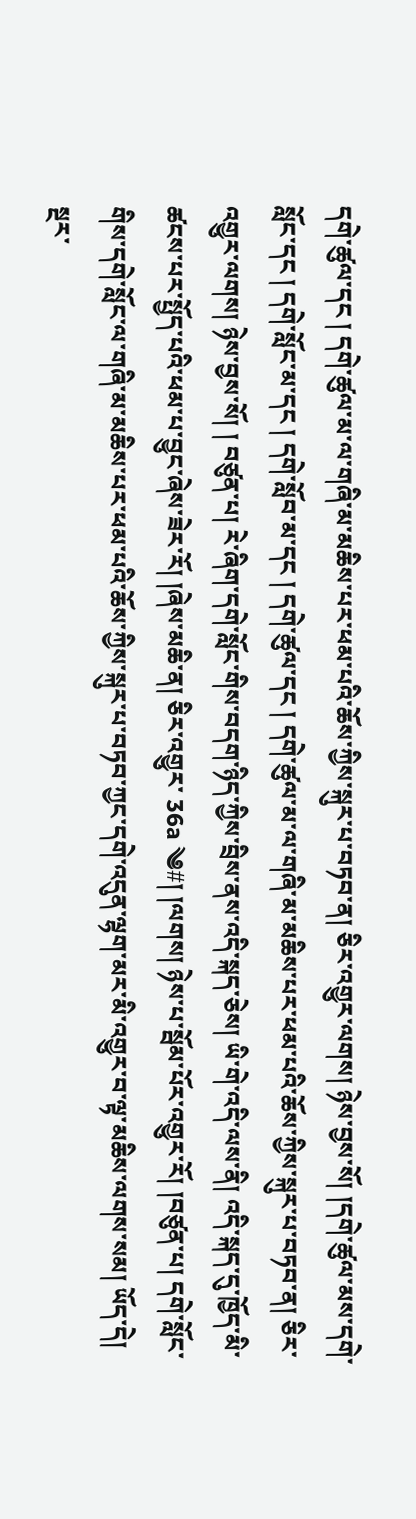དགེ་ཚུལ་དང ། དགེ་ཚུལ་མ་ལ་གཞི་མ་མཆིས་པར་ཕམ་པའི་ཆོས་ཀྱིས་སྐུར་པ་བཏབ་ན། ཅིར་འགྱུར་ལགས། ཉེས་བྱས་སོ། །དགེ་ཚུལ་མས་དགེ་སློང་དང ། དགེ་སློང་མ་དང ། དགེ་སློབ་མ་དང ། དགེ་ཚུལ་དང ། དགེ་ཚུལ་མ་ལ་གཞི་མ་མཆིས་པར་ཕམ་པའི་ཆོས་ཀྱིས་སྐུར་པ་བཏབ་ན། ཅིར་འགྱུར་ལགས། ཉེས་བྱས་སོ། ། བཙུན་པ། རེ་ཞིག་དགེ་སློང་གིས་བདག་ཉིད་ཀྱིས་བྲིས་ནས་འདི་སྐད་ཅེས། ཡི་གེ་འདི་ལས་ནི། འདི་སྐད་དུ་ཁྱོད་མི་ཚངས་པར་སྤྱོད་པའི་ཕམ་པ་བྱུང་ཞེས་ཟེར་རོ། །ཞེས་མཆི་ན། ཅིར་འགྱུར་ 36a ༄#། །ལགས། ཉེས་པ་སྦོམ་པོར་འགྱུར་རོ། །བཙུན་པ། དགེ་སློང་གིས་དགེ་སློང་ལ་གཞི་མ་མཆིས་པར་ཕམ་པའི་ཆོས་ཀྱིས་སྐུར་པ་བཏབ་ཀྱང་དགེ་འདུན་ལྷག་མར་མི་འགྱུར་བ་ལྟ་མཆིས་ལགས་སམ། ཡོད་དེ། སྔར་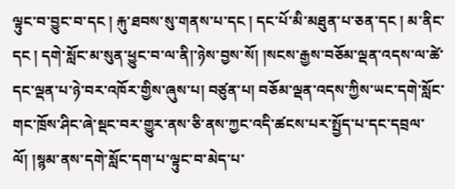ལྟུང་བ་བྱུང་བ་དང ། རྐུ་ཐབས་སུ་གནས་པ་དང ། དང་པོ་མི་མཐུན་པ་ཅན་དང ། མ་ནིང་དང ། དགེ་སློང་མ་སུན་ཕྱུང་བ་ལ་ནི།་ཉེས་བྱས་སོ། །སངས་རྒྱས་བཅོམ་ལྡན་འདས་ལ་ཚེ་དང་ལྡན་པ་ཉེ་བར་འཁོར་གྱིས་ཞུས་པ། བཙུན་པ། བཅོམ་ལྡན་འདས་ཀྱིས་ཡང་དགེ་སློང་གང་ཁྲོས་ཤིང་ཞེ་སྡང་བར་གྱུར་ནས་ཅི་ནས་ཀྱང་འདི་ཚངས་པར་སྤྱོད་པ་དང་དབྲལ་ལོ། །སྙམ་ནས་དགེ་སློང་དག་པ་ལྟུང་བ་མེད་པ་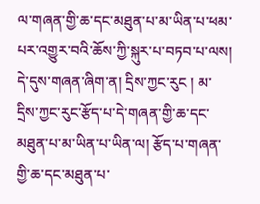ལ་གཞན་གྱི་ཆ་དང་མཐུན་པ་མ་ཡིན་པ་ཕམ་པར་འགྱུར་བའི་ཆོས་ཀྱི་སྐུར་པ་བཏབ་པ་ལས། དེ་དུས་གཞན་ཞིག་ན། དྲིས་ཀྱང་རུང ། མ་དྲིས་ཀྱང་རུང་རྩོད་པ་དེ་གཞན་གྱི་ཆ་དང་མཐུན་པ་མ་ཡིན་པ་ཡིན་ལ། རྩོད་པ་གཞན་གྱི་ཆ་དང་མཐུན་པ་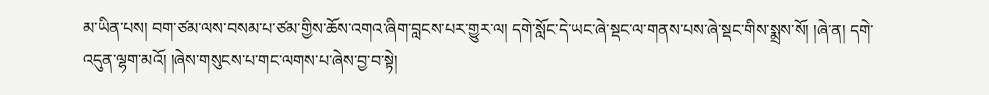མ་ཡིན་པས། བག་ཙམ་ལས་བསམ་པ་ཙམ་གྱིས་ཆོས་འགའ་ཞིག་བླངས་པར་གྱུར་ལ། དགེ་སློང་དེ་ཡང་ཞེ་སྡང་ལ་གནས་པས་ཞེ་སྡང་གིས་སྨྲས་སོ། །ཞེ་ན། དགེ་འདུན་ལྷག་མའོ། །ཞེས་གསུངས་པ་གང་ལགས་པ་ཞེས་བྱ་བ་སྟེ།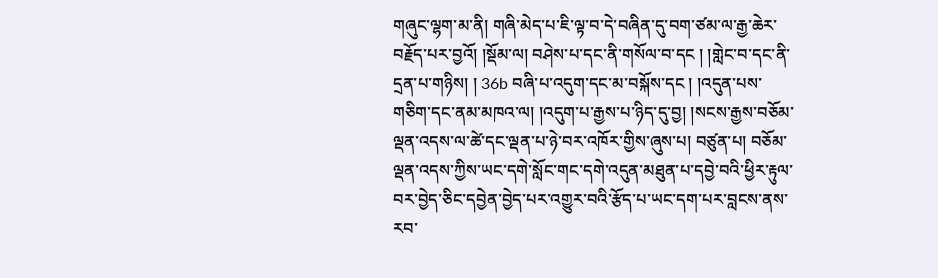གཞུང་ལྷག་མ་ནི། གཞི་མེད་པ་ཇི་ལྟ་བ་དེ་བཞིན་དུ་བག་ཙམ་ལ་རྒྱ་ཆེར་བརྗོད་པར་བྱའོ། །སྡོམ་ལ། བཤེས་པ་དང་ནི་གསོལ་བ་དང ། །གླེང་བ་དང་ནི་དྲན་པ་གཉིས། ། 36b བཞི་པ་འདུག་དང་མ་བསྐོས་དང ། །འདུན་པས་གཅིག་དང་ནམ་མཁའ་ལ། །འདུག་པ་རྒྱས་པ་ཉིད་དུ་བྱ། །སངས་རྒྱས་བཅོམ་ལྡན་འདས་ལ་ཚེ་དང་ལྡན་པ་ཉེ་བར་འཁོར་གྱིས་ཞུས་པ། བཙུན་པ། བཅོམ་ལྡན་འདས་ཀྱིས་ཡང་དགེ་སློང་གང་དགེ་འདུན་མཐུན་པ་དབྱེ་བའི་ཕྱིར་རྟུལ་བར་བྱེད་ཅིང་དབྱེན་བྱེད་པར་འགྱུར་བའི་རྩོད་པ་ཡང་དག་པར་བླངས་ནས་རབ་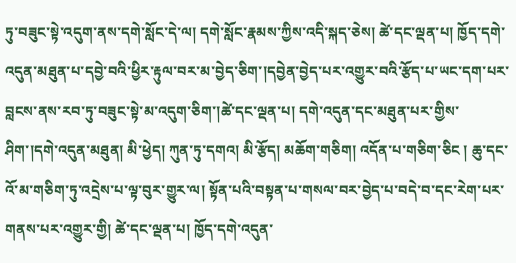ཏུ་བཟུང་སྟེ་འདུག་ནས་དགེ་སློང་དེ་ལ། དགེ་སློང་རྣམས་ཀྱིས་འདི་སྐད་ཅེས། ཚེ་དང་ལྡན་པ། ཁྱོད་དགེ་འདུན་མཐུན་པ་དབྱེ་བའི་ཕྱིར་རྟུལ་བར་མ་བྱེད་ཅིག་།དབྱེན་བྱེད་པར་འགྱུར་བའི་རྩོད་པ་ཡང་དག་པར་བླངས་ནས་རབ་ཏུ་བཟུང་སྟེ་མ་འདུག་ཅིག་།ཚེ་དང་ལྡན་པ། དགེ་འདུན་དང་མཐུན་པར་གྱིས་ཤིག་།དགེ་འདུན་མཐུན། མི་ཕྱེད། ཀུན་ཏུ་དགའ། མི་རྩོད། མཆོག་གཅིག། འདོན་པ་གཅིག་ཅིང ། ཆུ་དང་འོ་མ་གཅིག་ཏུ་འདྲེས་པ་ལྟ་བུར་གྱུར་ལ། སྟོན་པའི་བསྟན་པ་གསལ་བར་བྱེད་པ་བདེ་བ་དང་རེག་པར་གནས་པར་འགྱུར་གྱི། ཚེ་དང་ལྡན་པ། ཁྱོད་དགེ་འདུན་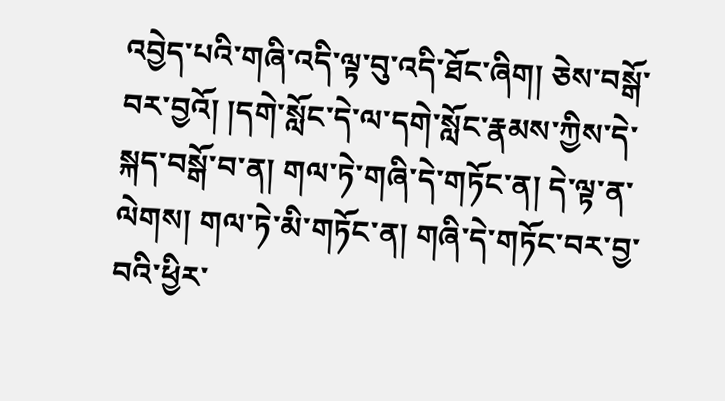འབྱེད་པའི་གཞི་འདི་ལྟ་བུ་འདི་ཐོང་ཞིག། ཅེས་བསྒོ་བར་བྱའོ། །དགེ་སློང་དེ་ལ་དགེ་སློང་རྣམས་ཀྱིས་དེ་སྐད་བསྒོ་བ་ན། གལ་ཏེ་གཞི་དེ་གཏོང་ན། དེ་ལྟ་ན་ལེགས། གལ་ཏེ་མི་གཏོང་ན། གཞི་དེ་གཏོང་བར་བྱ་བའི་ཕྱིར་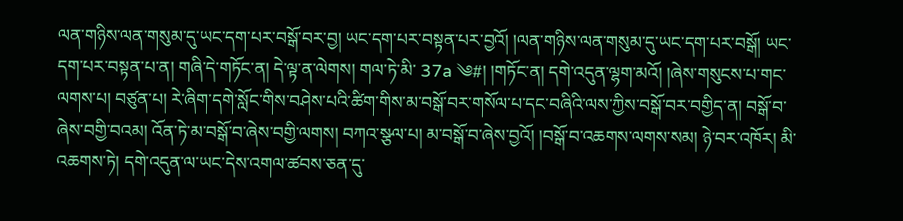ལན་གཉིས་ལན་གསུམ་དུ་ཡང་དག་པར་བསྒོ་བར་བྱ། ཡང་དག་པར་བསྟན་པར་བྱའོ། །ལན་གཉིས་ལན་གསུམ་དུ་ཡང་དག་པར་བསྒོ། ཡང་དག་པར་བསྟན་པ་ན། གཞི་དེ་གཏོང་ན། དེ་ལྟ་ན་ལེགས། གལ་ཏེ་མི་ 37a ༄#། །གཏོང་ན། དགེ་འདུན་ལྷག་མའོ། །ཞེས་གསུངས་པ་གང་ལགས་པ། བཙུན་པ། རེ་ཞིག་དགེ་སློང་གིས་བཤེས་པའི་ཚིག་གིས་མ་བསྒོ་བར་གསོལ་པ་དང་བཞིའི་ལས་ཀྱིས་བསྒོ་བར་བགྱིད་ན། བསྒོ་བ་ཞེས་བགྱི་བའམ། འོན་ཏེ་མ་བསྒོ་བ་ཞེས་བགྱི་ལགས། བཀའ་སྩལ་པ། མ་བསྒོ་བ་ཞེས་བྱའོ། །བསྒོ་བ་འཆགས་ལགས་སམ། ཉེ་བར་འཁོར། མི་འཆགས་ཏེ། དགེ་འདུན་ལ་ཡང་དེས་འགལ་ཚབས་ཅན་དུ་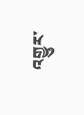འགྱུར་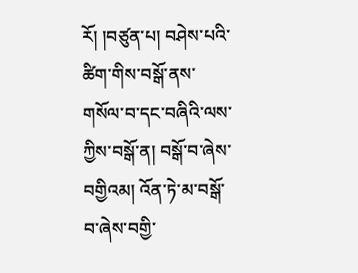རོ། །བཙུན་པ། བཤེས་པའི་ཚིག་གིས་བསྒོ་ནས་གསོལ་བ་དང་བཞིའི་ལས་ཀྱིས་བསྒོ་ན། བསྒོ་བ་ཞེས་བགྱིའམ། འོན་ཏེ་མ་བསྒོ་བ་ཞེས་བགྱི་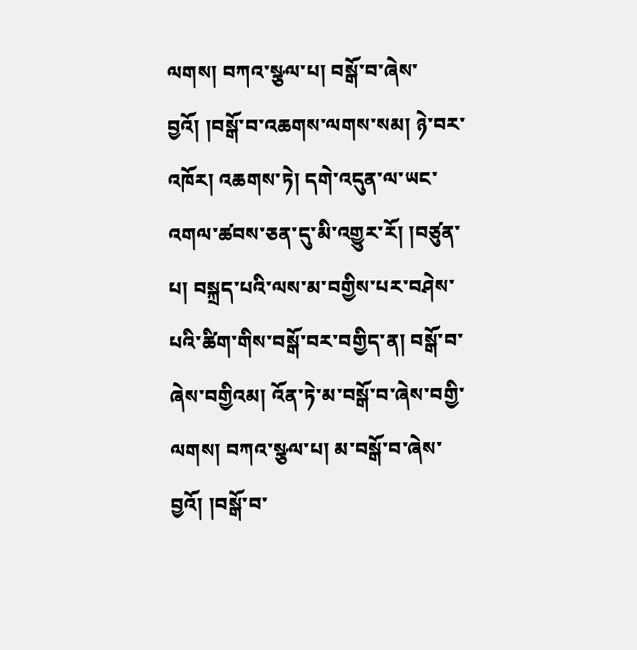ལགས། བཀའ་སྩལ་པ། བསྒོ་བ་ཞེས་བྱའོ། །བསྒོ་བ་འཆགས་ལགས་སམ། ཉེ་བར་འཁོར། འཆགས་ཏེ། དགེ་འདུན་ལ་ཡང་འགལ་ཚབས་ཅན་དུ་མི་འགྱུར་རོ། །བཙུན་པ། བསྐྲད་པའི་ལས་མ་བགྱིས་པར་བཤེས་པའི་ཚིག་གིས་བསྒོ་བར་བགྱིད་ན། བསྒོ་བ་ཞེས་བགྱིའམ། འོན་ཏེ་མ་བསྒོ་བ་ཞེས་བགྱི་ལགས། བཀའ་སྩལ་པ། མ་བསྒོ་བ་ཞེས་བྱའོ། །བསྒོ་བ་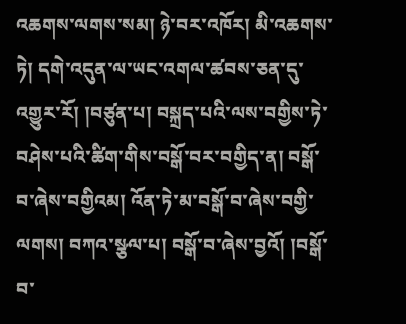འཆགས་ལགས་སམ། ཉེ་བར་འཁོར། མི་འཆགས་ཏེ། དགེ་འདུན་ལ་ཡང་འགལ་ཚབས་ཅན་དུ་འགྱུར་རོ། །བཙུན་པ། བསྐྲད་པའི་ལས་བགྱིས་ཏེ་བཤེས་པའི་ཚིག་གིས་བསྒོ་བར་བགྱིད་ན། བསྒོ་བ་ཞེས་བགྱིའམ། འོན་ཏེ་མ་བསྒོ་བ་ཞེས་བགྱི་ལགས། བཀའ་སྩལ་པ། བསྒོ་བ་ཞེས་བྱའོ། །བསྒོ་བ་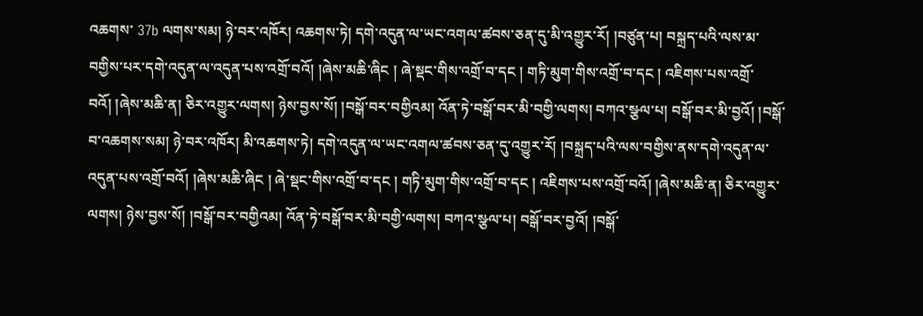འཆགས་ 37b ལགས་སམ། ཉེ་བར་འཁོར། འཆགས་ཏེ། དགེ་འདུན་ལ་ཡང་འགལ་ཚབས་ཅན་དུ་མི་འགྱུར་རོ། །བཙུན་པ། བསྐྲད་པའི་ལས་མ་བགྱིས་པར་དགེ་འདུན་ལ་འདུན་པས་འགྲོ་བའོ། །ཞེས་མཆི་ཞིང ། ཞེ་སྡང་གིས་འགྲོ་བ་དང ། གཏི་མུག་གིས་འགྲོ་བ་དང ། འཇིགས་པས་འགྲོ་བའོ། །ཞེས་མཆི་ན། ཅིར་འགྱུར་ལགས། ཉེས་བྱས་སོ། །བསྒོ་བར་བགྱིའམ། འོན་ཏེ་བསྒོ་བར་མི་བགྱི་ལགས། བཀའ་སྩལ་པ། བསྒོ་བར་མི་བྱའོ། །བསྒོ་བ་འཆགས་སམ། ཉེ་བར་འཁོར། མི་འཆགས་ཏེ། དགེ་འདུན་ལ་ཡང་འགལ་ཚབས་ཅན་དུ་འགྱུར་རོ། །བསྐྲད་པའི་ལས་བགྱིས་ནས་དགེ་འདུན་ལ་འདུན་པས་འགྲོ་བའོ། །ཞེས་མཆི་ཞིང ། ཞེ་སྡང་གིས་འགྲོ་བ་དང ། གཏི་མུག་གིས་འགྲོ་བ་དང ། འཇིགས་པས་འགྲོ་བའོ། །ཞེས་མཆི་ན། ཅིར་འགྱུར་ལགས། ཉེས་བྱས་སོ། །བསྒོ་བར་བགྱིའམ། འོན་ཏེ་བསྒོ་བར་མི་བགྱི་ལགས། བཀའ་སྩལ་པ། བསྒོ་བར་བྱའོ། །བསྒོ་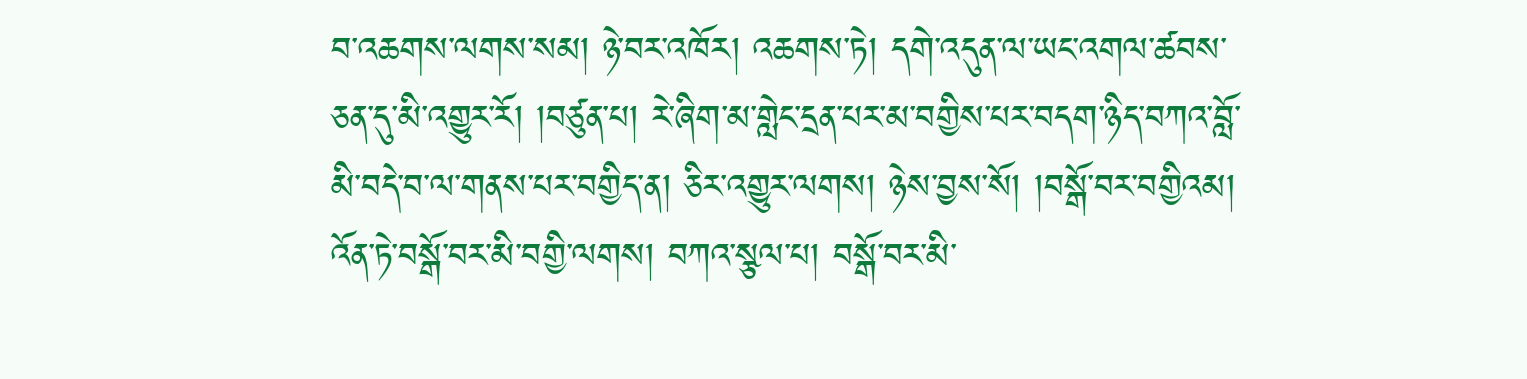བ་འཆགས་ལགས་སམ། ཉེ་བར་འཁོར། འཆགས་ཏེ། དགེ་འདུན་ལ་ཡང་འགལ་ཚབས་ཅན་དུ་མི་འགྱུར་རོ། །བཙུན་པ། རེ་ཞིག་མ་གླེང་དྲན་པར་མ་བགྱིས་པར་བདག་ཉིད་བཀའ་བློ་མི་བདེ་བ་ལ་གནས་པར་བགྱིད་ན། ཅིར་འགྱུར་ལགས། ཉེས་བྱས་སོ། །བསྒོ་བར་བགྱིའམ། འོན་ཏེ་བསྒོ་བར་མི་བགྱི་ལགས། བཀའ་སྩལ་པ། བསྒོ་བར་མི་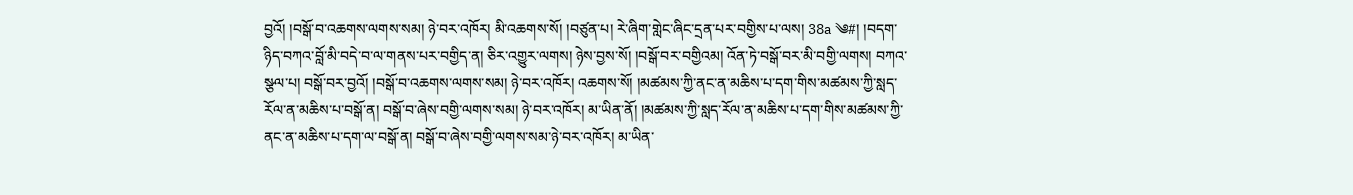བྱའོ། །བསྒོ་བ་འཆགས་ལགས་སམ། ཉེ་བར་འཁོར། མི་འཆགས་སོ། །བཙུན་པ། རེ་ཞིག་གླེང་ཞིང་དྲན་པར་བགྱིས་པ་ལས། 38a ༄#། །བདག་ཉིད་བཀའ་བློ་མི་བདེ་བ་ལ་གནས་པར་བགྱིད་ན། ཅིར་འགྱུར་ལགས། ཉེས་བྱས་སོ། །བསྒོ་བར་བགྱིའམ། འོན་ཏེ་བསྒོ་བར་མི་བགྱི་ལགས། བཀའ་སྩལ་པ། བསྒོ་བར་བྱའོ། །བསྒོ་བ་འཆགས་ལགས་སམ། ཉེ་བར་འཁོར། འཆགས་སོ། །མཚམས་ཀྱི་ནང་ན་མཆིས་པ་དག་གིས་མཚམས་ཀྱི་སླད་རོལ་ན་མཆིས་པ་བསྒོ་ན། བསྒོ་བ་ཞེས་བགྱི་ལགས་སམ། ཉེ་བར་འཁོར། མ་ཡིན་ནོ། །མཚམས་ཀྱི་སླད་རོལ་ན་མཆིས་པ་དག་གིས་མཚམས་ཀྱི་ནང་ན་མཆིས་པ་དག་ལ་བསྒོ་ན། བསྒོ་བ་ཞེས་བགྱི་ལགས་སམ་ཉེ་བར་འཁོར། མ་ཡིན་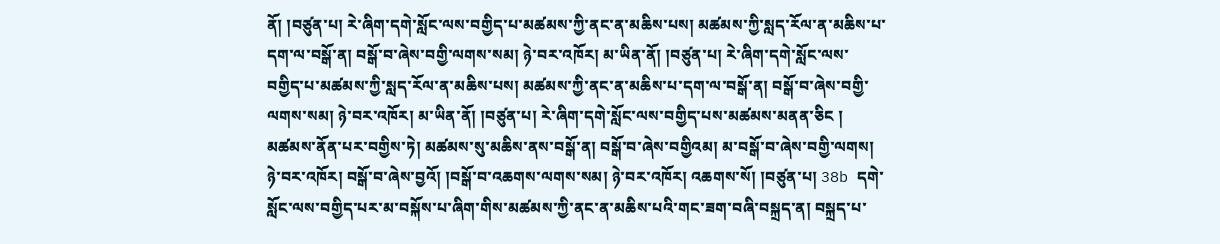ནོ། །བཙུན་པ། རེ་ཞིག་དགེ་སློང་ལས་བགྱིད་པ་མཚམས་ཀྱི་ནང་ན་མཆིས་པས། མཚམས་ཀྱི་སླད་རོལ་ན་མཆིས་པ་དག་ལ་བསྒོ་ན། བསྒོ་བ་ཞེས་བགྱི་ལགས་སམ། ཉེ་བར་འཁོར། མ་ཡིན་ནོ། །བཙུན་པ། རེ་ཞིག་དགེ་སློང་ལས་བགྱིད་པ་མཚམས་ཀྱི་སླད་རོལ་ན་མཆིས་པས། མཚམས་ཀྱི་ནང་ན་མཆིས་པ་དག་ལ་བསྒོ་ན། བསྒོ་བ་ཞེས་བགྱི་ལགས་སམ། ཉེ་བར་འཁོར། མ་ཡིན་ནོ། །བཙུན་པ། རེ་ཞིག་དགེ་སློང་ལས་བགྱིད་པས་མཚམས་མནན་ཅིང ། མཚམས་ནོན་པར་བགྱིས་ཏེ། མཚམས་སུ་མཆིས་ནས་བསྒོ་ན། བསྒོ་བ་ཞེས་བགྱིའམ། མ་བསྒོ་བ་ཞེས་བགྱི་ལགས། ཉེ་བར་འཁོར། བསྒོ་བ་ཞེས་བྱའོ། །བསྒོ་བ་འཆགས་ལགས་སམ། ཉེ་བར་འཁོར། འཆགས་སོ། །བཙུན་པ། 38b དགེ་སློང་ལས་བགྱིད་པར་མ་བསྐོས་པ་ཞིག་གིས་མཚམས་ཀྱི་ནང་ན་མཆིས་པའི་གང་ཟག་བཞི་བསྐྲད་ན། བསྐྲད་པ་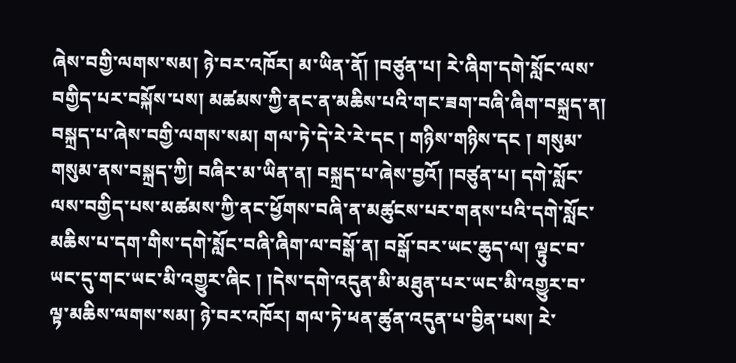ཞེས་བགྱི་ལགས་སམ། ཉེ་བར་འཁོར། མ་ཡིན་ནོ། །བཙུན་པ། རེ་ཞིག་དགེ་སློང་ལས་བགྱིད་པར་བསྐོས་པས། མཚམས་ཀྱི་ནང་ན་མཆིས་པའི་གང་ཟག་བཞི་ཞིག་བསྐྲད་ན། བསྐྲད་པ་ཞེས་བགྱི་ལགས་སམ། གལ་ཏེ་དེ་རེ་རེ་དང ། གཉིས་གཉིས་དང ། གསུམ་གསུམ་ནས་བསྐྲད་ཀྱི། བཞིར་མ་ཡིན་ན། བསྐྲད་པ་ཞེས་བྱའོ། །བཙུན་པ། དགེ་སློང་ལས་བགྱིད་པས་མཚམས་ཀྱི་ནང་ཕྱོགས་བཞི་ན་མཚུངས་པར་གནས་པའི་དགེ་སློང་མཆིས་པ་དག་གིས་དགེ་སློང་བཞི་ཞིག་ལ་བསྒོ་ན། བསྒོ་བར་ཡང་ཆུད་ལ། ལྟུང་བ་ཡང་དུ་གང་ཡང་མི་འགྱུར་ཞིང ། །དེས་དགེ་འདུན་མི་མཐུན་པར་ཡང་མི་འགྱུར་བ་ལྟ་མཆིས་ལགས་སམ། ཉེ་བར་འཁོར། གལ་ཏེ་ཕན་ཚུན་འདུན་པ་བྱིན་པས། རེ་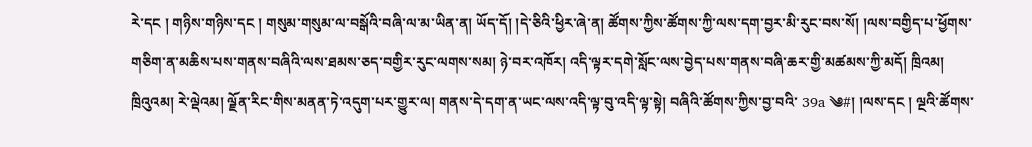རེ་དང ། གཉིས་གཉིས་དང ། གསུམ་གསུམ་ལ་བསྒོའི་བཞི་ལ་མ་ཡིན་ན། ཡོད་དོ། །དེ་ཅིའི་ཕྱིར་ཞེ་ན། ཚོགས་ཀྱིས་ཚོགས་ཀྱི་ལས་དག་བྱར་མི་རུང་བས་སོ། །ལས་བགྱིད་པ་ཕྱོགས་གཅིག་ན་མཆིས་པས་གནས་བཞིའི་ལས་ཐམས་ཅད་བགྱིར་རུང་ལགས་སམ། ཉེ་བར་འཁོར། འདི་ལྟར་དགེ་སློང་ལས་བྱེད་པས་གནས་བཞི་ཆར་གྱི་མཚམས་ཀྱི་མདོ། ཁྲིའམ། ཁྲིའུའམ། རེ་ལྡེའམ། ལྗོན་རིང་གིས་མནན་ཏེ་འདུག་པར་གྱུར་ལ། གནས་དེ་དག་ན་ཡང་ལས་འདི་ལྟ་བུ་འདི་ལྟ་སྟེ། བཞིའི་ཚོགས་ཀྱིས་བྱ་བའི་ 39a ༄#། །ལས་དང ། ལྔའི་ཚོགས་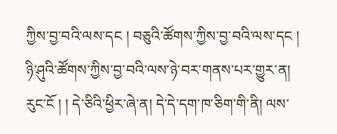ཀྱིས་བྱ་བའི་ལས་དང ། བཅུའི་ཚོགས་ཀྱིས་བྱ་བའི་ལས་དང ། ཉི་ཤུའི་ཚོགས་ཀྱིས་བྱ་བའི་ལས་ཉེ་བར་གནས་པར་གྱུར་ན། རུང་ངོ ། ། དེ་ཅིའི་ཕྱིར་ཞེ་ན། དེ་དེ་དག་ཁ་ཅིག་གི་ནི། ལས་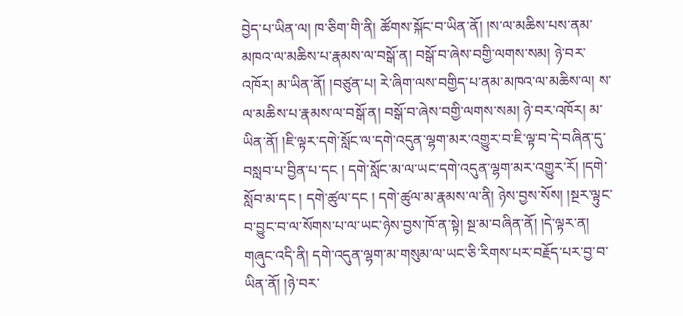བྱེད་པ་ཡིན་ལ། ཁ་ཅིག་གི་ནི། ཚོགས་སྐོང་བ་ཡིན་ནོ། །ས་ལ་མཆིས་པས་ནམ་མཁའ་ལ་མཆིས་པ་རྣམས་ལ་བསྒོ་ན། བསྒོ་བ་ཞེས་བགྱི་ལགས་སམ། ཉེ་བར་འཁོར། མ་ཡིན་ནོ། །བཙུན་པ། རེ་ཞིག་ལས་བགྱིད་པ་ནམ་མཁའ་ལ་མཆིས་ལ། ས་ལ་མཆིས་པ་རྣམས་ལ་བསྒོ་ན། བསྒོ་བ་ཞེས་བགྱི་ལགས་སམ། ཉེ་བར་འཁོར། མ་ཡིན་ནོ། །ཇི་ལྟར་དགེ་སློང་ལ་དགེ་འདུན་ལྷག་མར་འགྱུར་བ་ཇི་ལྟ་བ་དེ་བཞིན་དུ་བསླབ་པ་བྱིན་པ་དང ། དགེ་སློང་མ་ལ་ཡང་དགེ་འདུན་ལྷག་མར་འགྱུར་རོ། །དགེ་སློབ་མ་དང ། དགེ་ཚུལ་དང ། དགེ་ཚུལ་མ་རྣམས་ལ་ནི། ཉེས་བྱས་སོས། །སྔར་ལྟུང་བ་བྱུང་བ་ལ་སོགས་པ་ལ་ཡང་ཉེས་བྱས་ཁོ་ན་སྟེ། སྔ་མ་བཞིན་ནོ། །དེ་ལྟར་ན། གཞུང་འདི་ནི། དགེ་འདུན་ལྷག་མ་གསུམ་ལ་ཡང་ཅི་རིགས་པར་བརྗོད་པར་བྱ་བ་ཡིན་ནོ། །ཉེ་བར་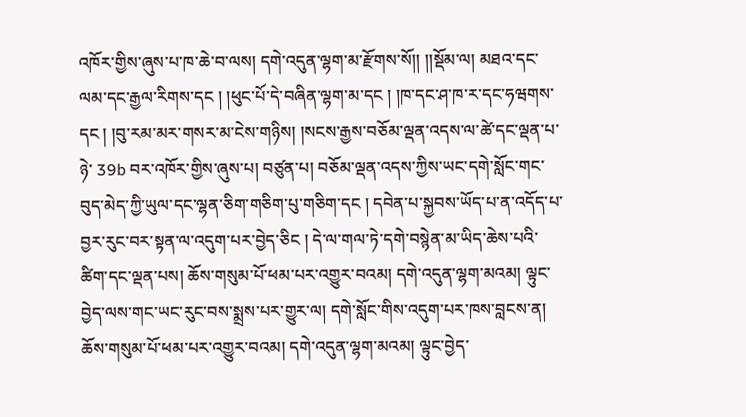འཁོར་གྱིས་ཞུས་པ་ཁ་ཆེ་བ་ལས། དགེ་འདུན་ལྷག་མ་རྫོགས་སོ།། །།སྡོམ་ལ། མཐའ་དང་ལམ་དང་རྒྱལ་རིགས་དང ། །ཕུང་པོ་དེ་བཞིན་ལྷག་མ་དང ། །ཁ་དང་ཤ་ཁ་ར་དང་ཧཝགས་དང ། །བུ་རམ་མར་གསར་མ་ངེས་གཉིས། །སངས་རྒྱས་བཅོམ་ལྡན་འདས་ལ་ཚེ་དང་ལྡན་པ་ཉེ་ 39b བར་འཁོར་གྱིས་ཞུས་པ། བཙུན་པ། བཅོམ་ལྡན་འདས་ཀྱིས་ཡང་དགེ་སློང་གང་བུད་མེད་ཀྱི་ཡུལ་དང་ལྷན་ཅིག་གཅིག་པུ་གཅིག་དང ། དབེན་པ་སྐྱབས་ཡོད་པ་ན་འདོད་པ་བྱར་རུང་བར་སྟན་ལ་འདུག་པར་བྱེད་ཅིང ། དེ་ལ་གལ་ཏེ་དགེ་བསྙེན་མ་ཡིད་ཆེས་པའི་ཚིག་དང་ལྡན་པས། ཆོས་གསུམ་པོ་ཕམ་པར་འགྱུར་བའམ། དགེ་འདུན་ལྷག་མའམ། ལྟུང་བྱེད་ལས་གང་ཡང་རུང་བས་སྨྲས་པར་གྱུར་ལ། དགེ་སློང་གིས་འདུག་པར་ཁས་བླངས་ན། ཆོས་གསུམ་པོ་ཕམ་པར་འགྱུར་བའམ། དགེ་འདུན་ལྷག་མའམ། ལྟུང་བྱེད་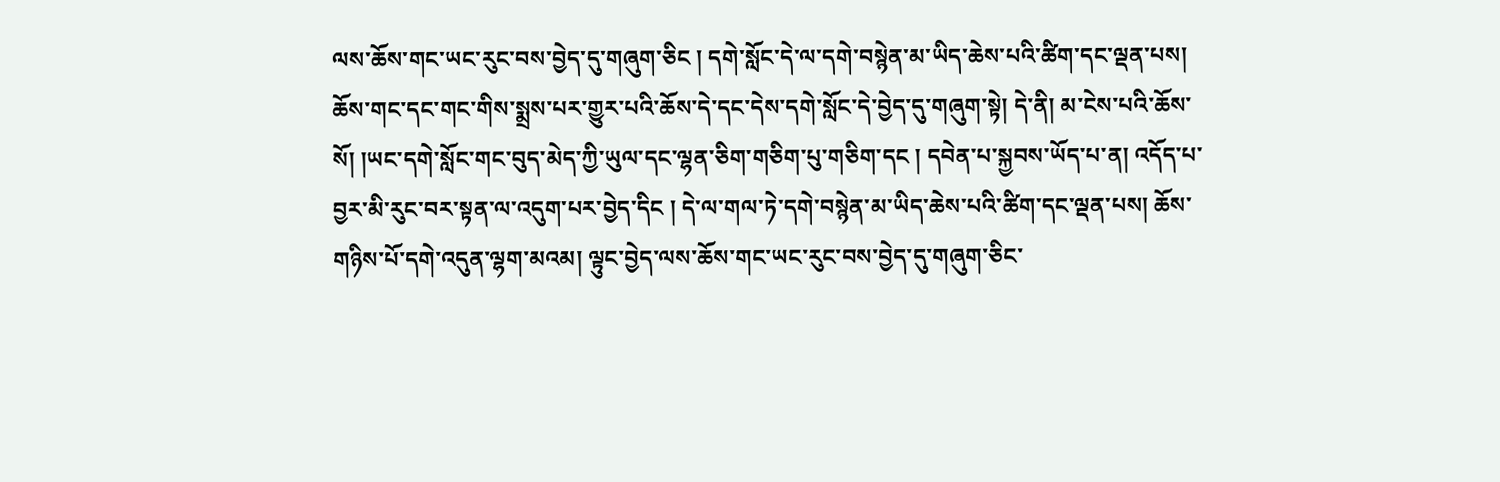ལས་ཆོས་གང་ཡང་རུང་བས་བྱེད་དུ་གཞུག་ཅིང ། དགེ་སློང་དེ་ལ་དགེ་བསྙེན་མ་ཡིད་ཆེས་པའི་ཚིག་དང་ལྡན་པས། ཆོས་གང་དང་གང་གིས་སྨྲས་པར་གྱུར་པའི་ཆོས་དེ་དང་དེས་དགེ་སློང་དེ་བྱེད་དུ་གཞུག་སྟེ། དེ་ནི། མ་ངེས་པའི་ཆོས་སོ། །ཡང་དགེ་སློང་གང་བུད་མེད་ཀྱི་ཡུལ་དང་ལྷན་ཅིག་གཅིག་པུ་གཅིག་དང ། དབེན་པ་སྐྱབས་ཡོད་པ་ན། འདོད་པ་བྱར་མི་རུང་བར་སྟན་ལ་འདུག་པར་བྱེད་དིང ། དེ་ལ་གལ་ཏེ་དགེ་བསྙེན་མ་ཡིད་ཆེས་པའི་ཚིག་དང་ལྡན་པས། ཆོས་གཉིས་པོ་དགེ་འདུན་ལྷག་མའམ། ལྟུང་བྱེད་ལས་ཆོས་གང་ཡང་རུང་བས་བྱེད་དུ་གཞུག་ཅིང་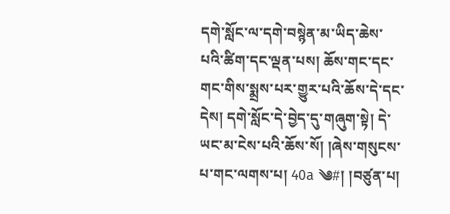དགེ་སློང་ལ་དགེ་བསྙེན་མ་ཡིད་ཆེས་པའི་ཚིག་དང་ལྡན་པས། ཆོས་གང་དང་གང་གིས་སྨྲས་པར་གྱུར་པའི་ཆོས་དེ་དང་དེས། དགེ་སློང་དེ་བྱེད་དུ་གཞུག་སྟེ། དེ་ཡང་མ་ངེས་པའི་ཆོས་སོ། །ཞེས་གསུངས་པ་གང་ལགས་པ། 40a ༄#། །བཙུན་པ།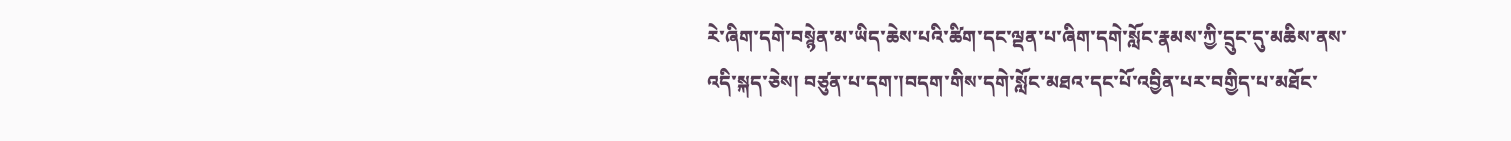རེ་ཞིག་དགེ་བསྙེན་མ་ཡིད་ཆེས་པའི་ཚིག་དང་ལྡན་པ་ཞིག་དགེ་སློང་རྣམས་ཀྱི་དྲུང་དུ་མཆིས་ནས་འདི་སྐད་ཅེས། བཙུན་པ་དག་།བདག་གིས་དགེ་སློང་མཐའ་དང་པོ་འབྱིན་པར་བགྱིད་པ་མཐོང་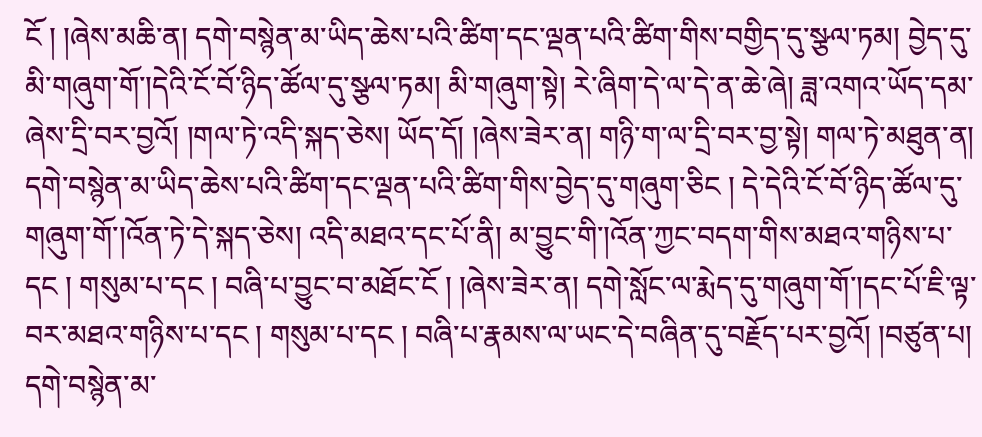ངོ ། །ཞེས་མཆི་ན། དགེ་བསྙེན་མ་ཡིད་ཆེས་པའི་ཚིག་དང་ལྡན་པའི་ཚིག་གིས་བགྱིད་དུ་སྩལ་ཏམ། བྱེད་དུ་མི་གཞུག་གོ་།དེའི་ངོ་བོ་ཉིད་ཚོལ་དུ་སྩལ་ཏམ། མི་གཞུག་སྟེ། རེ་ཞིག་དེ་ལ་དེ་ན་ཆེ་ཞེ། ཟླ་འགའ་ཡོད་དམ་ཞེས་དྲི་བར་བྱའོ། །གལ་ཏེ་འདི་སྐད་ཅེས། ཡོད་དོ། །ཞེས་ཟེར་ན། གཉི་ག་ལ་དྲི་བར་བྱ་སྟེ། གལ་ཏེ་མཐུན་ན། དགེ་བསྙེན་མ་ཡིད་ཆེས་པའི་ཚིག་དང་ལྡན་པའི་ཚིག་གིས་བྱེད་དུ་གཞུག་ཅིང ། དེ་དེའི་ངོ་བོ་ཉིད་ཚོལ་དུ་གཞུག་གོ་།འོན་ཏེ་དེ་སྐད་ཅེས། འདི་མཐའ་དང་པོ་ནི། མ་བྱུང་གི་།འོན་ཀྱང་བདག་གིས་མཐའ་གཉིས་པ་དང ། གསུམ་པ་དང ། བཞི་པ་བྱུང་བ་མཐོང་ངོ ། །ཞེས་ཟེར་ན། དགེ་སློང་ལ་རྨེད་དུ་གཞུག་གོ་།དང་པོ་ཇི་ལྟ་བར་མཐའ་གཉིས་པ་དང ། གསུམ་པ་དང ། བཞི་པ་རྣམས་ལ་ཡང་དེ་བཞིན་དུ་བརྗོད་པར་བྱའོ། །བཙུན་པ། དགེ་བསྙེན་མ་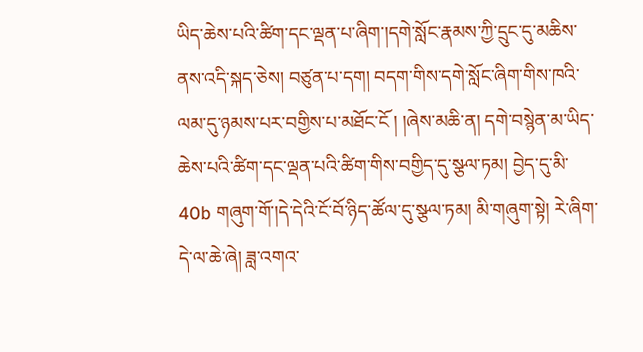ཡིད་ཆེས་པའི་ཚིག་དང་ལྡན་པ་ཞིག་།དགེ་སློང་རྣམས་ཀྱི་དྲུང་དུ་མཆིས་ནས་འདི་སྐད་ཅེས། བཙུན་པ་དག། བདག་གིས་དགེ་སློང་ཞིག་གིས་ཁའི་ལམ་དུ་ཉམས་པར་བགྱིས་པ་མཐོང་ངོ ། །ཞེས་མཆི་ན། དགེ་བསྙེན་མ་ཡིད་ཆེས་པའི་ཚིག་དང་ལྡན་པའི་ཚིག་གིས་བགྱིད་དུ་སྩལ་ཏམ། བྱེད་དུ་མི་ 40b གཞུག་གོ་།དེ་དེའི་ངོ་བོ་ཉིད་ཚོལ་དུ་སྩལ་ཏམ། མི་གཞུག་སྟེ། རེ་ཞིག་དེ་ལ་ཆེ་ཞེ། ཟླ་འགའ་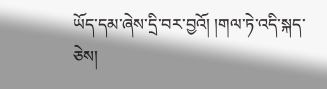ཡོད་དམ་ཞེས་དྲི་བར་བྱའོ། །གལ་ཏེ་འདི་སྐད་ཅེས།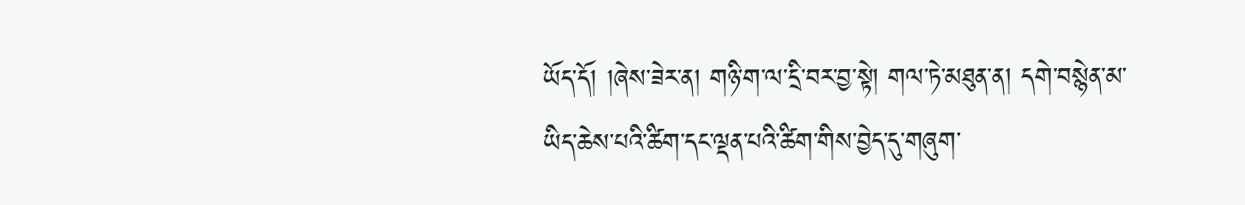ཡོད་དོ། །ཞེས་ཟེར་ན། གཉི་ག་ལ་དྲི་བར་བྱ་སྟེ། གལ་ཏེ་མཐུན་ན། དགེ་བསྙེན་མ་ཡིད་ཆེས་པའི་ཚིག་དང་ལྡན་པའི་ཚིག་གིས་བྱེད་དུ་གཞུག་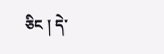ཅིང ། དེ་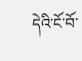དེའི་ངོ་བོ་